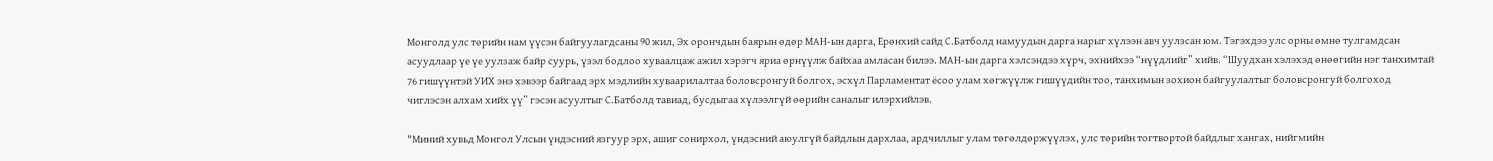Монголд улс төрийн нам үүсэн байгуулагдсаны 90 жил, Эх орончдын баярын өдөр МАН-ын дарга, Ерөнхий сайд С.Батболд намуудын дарга нарыг хүлээн авч уулзсан юм. Тэгэхдээ улс орны өмнө тулгамдсан асуудлаар үе үе уулзаж байр суурь, үзэл бодлоо хуваалцаж ажил хэрэгч яриа өрнүүлж байхаа амласан билээ. МАН-ын дарга хэлсэндээ хүрч, эхнийхээ “нүүдлийг” хийв. “Шуудхан хэлэхэд өнөөгийн нэг танхимтай 76 гишүүнтэй УИХ энэ хэвээр байгаад эрх мэдлийн хуваарилалтаа боловсронгуй болгох, эсхүл Парламентат ёсоо улам хөгжүүлж гишүүдийн тоо, танхимын зохион байгуулалтыг боловсронгуй болгоход чиглэсэн алхам хийх үү” гэсэн асуултыг С.Батболд тавиад, бусдыгаа хүлээлгүй өөрийн саналыг илэрхийлэв.

"Миний хувьд Монгол Улсын үндэсний язгуур эрх, ашиг сонирхол, үндэсний аюулгүй байдлын дархлаа, ардчиллыг улам төгөлдөржүүлэх, улс төрийн тогтвортой байдлыг хангах, нийгмийн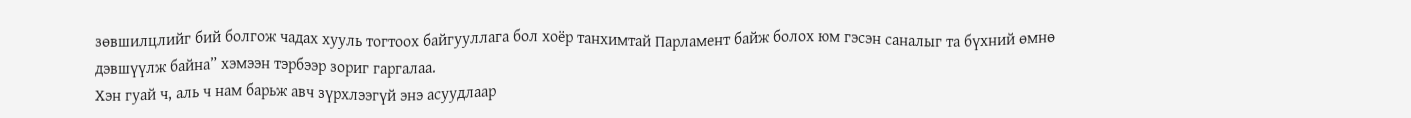зөвшилцлийг бий болгож чадах хууль тогтоох байгууллага бол хоёр танхимтай Парламент байж болох юм гэсэн саналыг та бүхний өмнө дэвшүүлж байна” хэмээн тэрбээр зориг гаргалаа.
Хэн гуай ч, аль ч нам барьж авч зүрхлээгүй энэ асуудлаар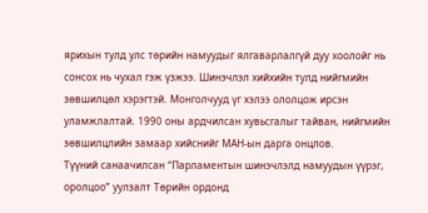ярихын тулд улс төрийн намуудыг ялгаварлалгүй дуу хоолойг нь сонсох нь чухал гэж үзжээ. Шинэчлэл хийхийн тулд нийгмийн зөвшилцөл хэрэгтэй. Монголчууд үг хэлээ ололцож ирсэн уламжлалтай. 1990 оны ардчилсан хувьсгалыг тайван, нийгмийн зөвшилцлийн замаар хийснийг МАН-ын дарга онцлов.
Түүний санаачилсан “Парламентын шинэчлэлд намуудын үүрэг, оролцоо” уулзалт Төрийн ордонд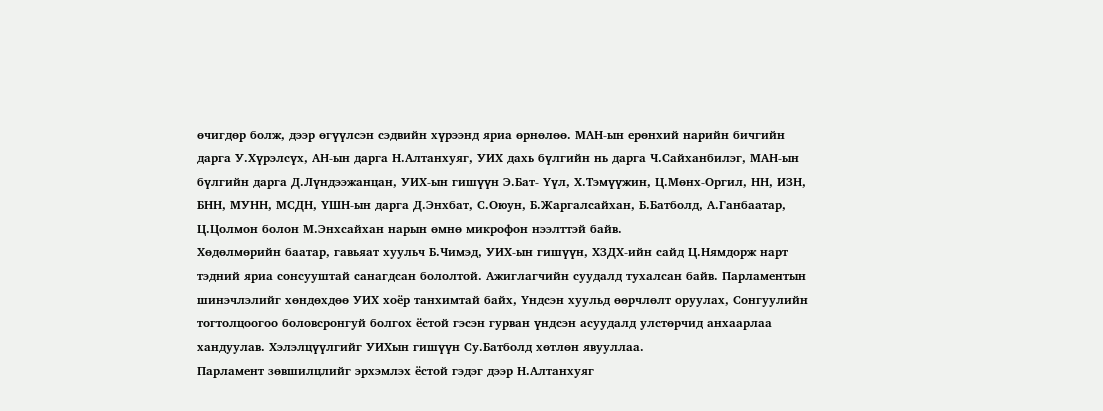өчигдөр болж, дээр өгүүлсэн сэдвийн хүрээнд яриа өрнөлөө. МАН-ын ерөнхий нарийн бичгийн дарга У.Хүрэлсүх, АН-ын дарга Н.Алтанхуяг, УИХ дахь бүлгийн нь дарга Ч.Сайханбилэг, МАН-ын бүлгийн дарга Д.Лүндээжанцан, УИХ-ын гишүүн Э.Бат- Үүл, Х.Тэмүүжин, Ц.Мөнх-Оргил, НН, ИЗН, БНН, МУНН, МСДН, ҮШН-ын дарга Д.Энхбат, С.Оюун, Б.Жаргалсайхан, Б.Батболд, А.Ганбаатар, Ц.Цолмон болон М.Энхсайхан нарын өмнө микрофон нээлттэй байв.
Хөдөлмөрийн баатар, гавьяат хуульч Б.Чимэд, УИХ-ын гишүүн, ХЗДХ-ийн сайд Ц.Нямдорж нарт тэдний яриа сонсууштай санагдсан бололтой. Ажиглагчийн суудалд тухалсан байв. Парламентын шинэчлэлийг хөндөхдөө УИХ хоёр танхимтай байх, Үндсэн хуульд өөрчлөлт оруулах, Сонгуулийн тогтолцоогоо боловсронгуй болгох ёстой гэсэн гурван үндсэн асуудалд улстөрчид анхаарлаа хандуулав. Хэлэлцүүлгийг УИХын гишүүн Су.Батболд хөтлөн явууллаа.
Парламент зөвшилцлийг эрхэмлэх ёстой гэдэг дээр Н.Алтанхуяг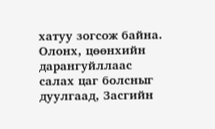хатуу зогсож байна. Олонх, цөөнхийн дарангуйллаас салах цаг болсныг дуулгаад, Засгийн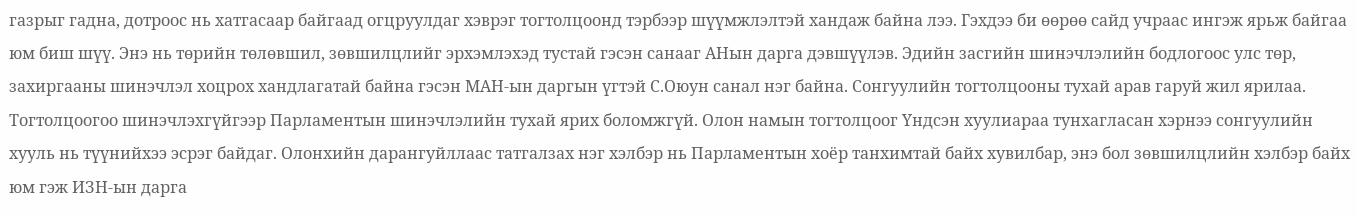газрыг гадна, дотроос нь хатгасаар байгаад огцруулдаг хэврэг тогтолцоонд тэрбээр шүүмжлэлтэй хандаж байна лээ. Гэхдээ би өөрөө сайд учраас ингэж ярьж байгаа юм биш шүү. Энэ нь төрийн төлөвшил, зөвшилцлийг эрхэмлэхэд тустай гэсэн санааг АНын дарга дэвшүүлэв. Эдийн засгийн шинэчлэлийн бодлогоос улс төр, захиргааны шинэчлэл хоцрох хандлагатай байна гэсэн МАН-ын даргын үгтэй С.Оюун санал нэг байна. Сонгуулийн тогтолцооны тухай арав гаруй жил ярилаа. Тогтолцоогоо шинэчлэхгүйгээр Парламентын шинэчлэлийн тухай ярих боломжгүй. Олон намын тогтолцоог Үндсэн хуулиараа тунхагласан хэрнээ сонгуулийн хууль нь түүнийхээ эсрэг байдаг. Олонхийн дарангуйллаас татгалзах нэг хэлбэр нь Парламентын хоёр танхимтай байх хувилбар, энэ бол зөвшилцлийн хэлбэр байх юм гэж ИЗН-ын дарга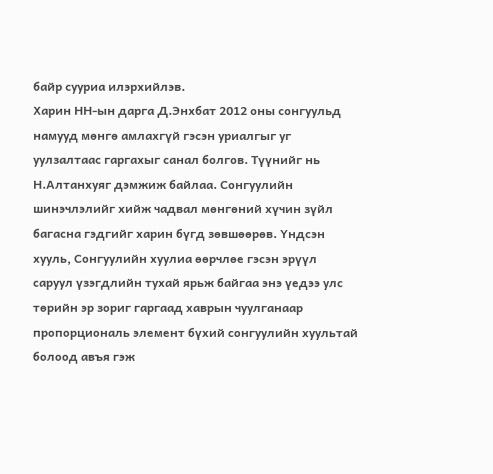байр сууриа илэрхийлэв.
Харин НН-ын дарга Д.Энхбат 2012 оны сонгуульд намууд мөнгө амлахгүй гэсэн уриалгыг уг уулзалтаас гаргахыг санал болгов. Түүнийг нь Н.Алтанхуяг дэмжиж байлаа. Сонгуулийн шинэчлэлийг хийж чадвал мөнгөний хүчин зүйл багасна гэдгийг харин бүгд зөвшөөрөв. Үндсэн хууль, Сонгуулийн хуулиа өөрчлөе гэсэн эрүүл саруул үзэгдлийн тухай ярьж байгаа энэ үедээ улс төрийн эр зориг гаргаад хаврын чуулганаар пропорциональ элемент бүхий сонгуулийн хуультай болоод авъя гэж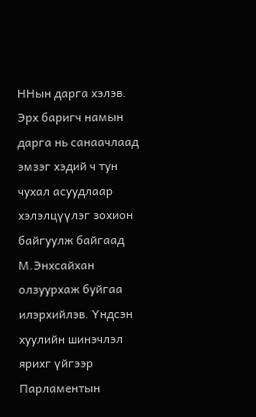ННын дарга хэлэв. Эрх баригч намын дарга нь санаачлаад эмзэг хэдий ч тун чухал асуудлаар хэлэлцүүлэг зохион байгуулж байгаад М.Энхсайхан олзуурхаж буйгаа илэрхийлэв. Үндсэн хуулийн шинэчлэл ярихг үйгээр Парламентын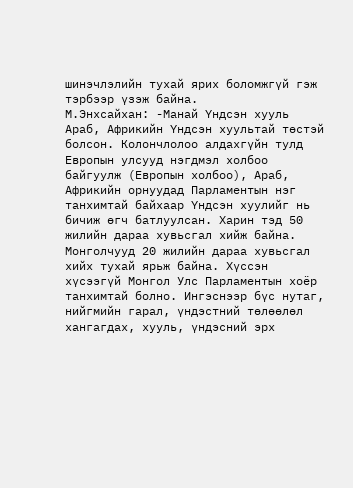шинэчлэлийн тухай ярих боломжгүй гэж тэрбээр үзэж байна.
М.Энхсайхан: -Манай Үндсэн хууль Араб, Африкийн Үндсэн хуультай төстэй болсон. Колончлолоо алдахгүйн тулд Европын улсууд нэгдмэл холбоо байгуулж (Европын холбоо), Араб, Африкийн орнуудад Парламентын нэг танхимтай байхаар Үндсэн хуулийг нь бичиж өгч батлуулсан. Харин тэд 50 жилийн дараа хувьсгал хийж байна. Монголчууд 20 жилийн дараа хувьсгал хийх тухай ярьж байна. Хүссэн хүсээгүй Монгол Улс Парламентын хоёр танхимтай болно. Ингэснээр бүс нутаг, нийгмийн гарал, үндэстний төлөөлөл хангагдах, хууль, үндэсний эрх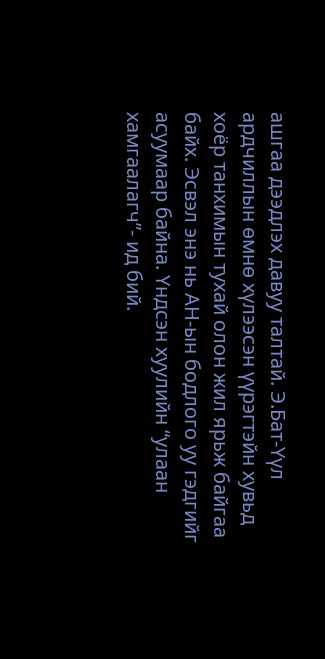ашгаа дээдлэх давуу талтай. Э.Бат-Үүл ардчиллын өмнө хүлээсэн үүрэгтэйн хувьд хоёр танхимын тухай олон жил ярьж байгаа байх. Эсвэл энэ нь АН-ын бодлого уу гэдгийг асуумаар байна. Үндсэн хуулийн “улаан хамгаалагч”- ид бий.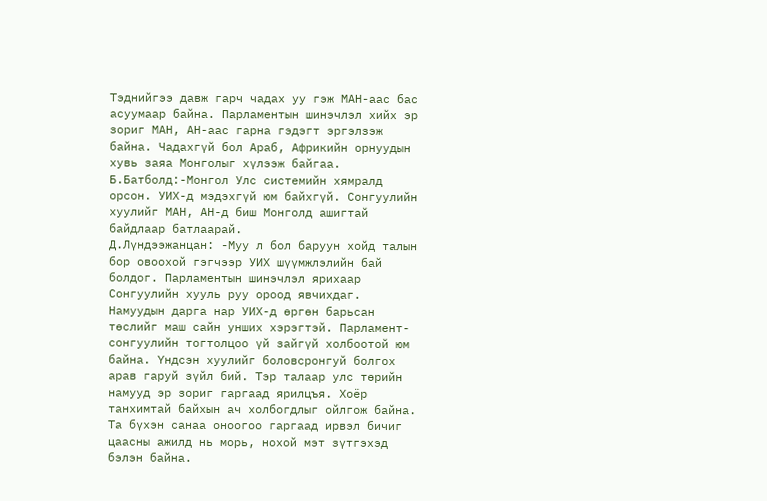Тэднийгээ давж гарч чадах уу гэж МАН-аас бас асуумаар байна. Парламентын шинэчлэл хийх эр зориг МАН, АН-аас гарна гэдэгт эргэлзэж байна. Чадахгүй бол Араб, Африкийн орнуудын хувь заяа Монголыг хүлээж байгаа.
Б.Батболд:-Монгол Улс системийн хямралд орсон. УИХ-д мэдэхгүй юм байхгүй. Сонгуулийн хуулийг МАН, АН-д биш Монголд ашигтай байдлаар батлаарай.
Д.Лүндээжанцан: -Муу л бол баруун хойд талын бор овоохой гэгчээр УИХ шүүмжлэлийн бай болдог. Парламентын шинэчлэл ярихаар Сонгуулийн хууль руу ороод явчихдаг. Намуудын дарга нар УИХ-д өргөн барьсан төслийг маш сайн унших хэрэгтэй. Парламент-сонгуулийн тогтолцоо үй зайгүй холбоотой юм байна. Үндсэн хуулийг боловсронгуй болгох арав гаруй зүйл бий. Тэр талаар улс төрийн намууд эр зориг гаргаад ярилцъя. Хоёр танхимтай байхын ач холбогдлыг ойлгож байна. Та бүхэн санаа оноогоо гаргаад ирвэл бичиг цаасны ажилд нь морь, нохой мэт зүтгэхэд бэлэн байна.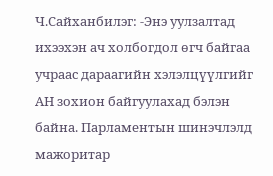Ч.Сайханбилэг: -Энэ уулзалтад ихээхэн ач холбогдол өгч байгаа учраас дараагийн хэлэлцүүлгийг АН зохион байгуулахад бэлэн байна. Парламентын шинэчлэлд мажоритар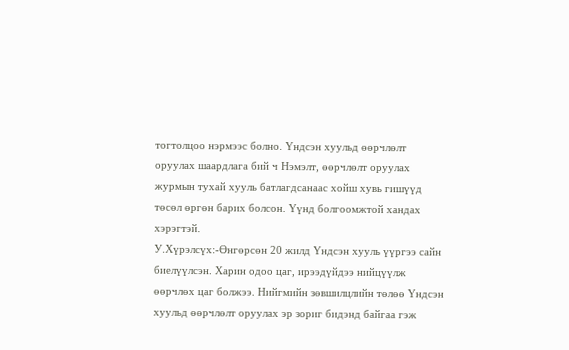тогтолцоо нэрмээс болно. Үндсэн хуульд өөрчлөлт оруулах шаардлага бий ч Нэмэлт, өөрчлөлт оруулах журмын тухай хууль батлагдсанаас хойш хувь гишүүд төсөл өргөн барих болсон. Үүнд болгоомжтой хандах хэрэгтэй.
У.Хүрэлсүх:-Өнгөрсөн 20 жилд Үндсэн хууль үүргээ сайн биелүүлсэн. Харин одоо цаг, ирээдүйдээ нийцүүлж өөрчлөх цаг болжээ. Нийгмийн зөвшилцлийн төлөө Үндсэн хуульд өөрчлөлт оруулах эр зориг бидэнд байгаа гэж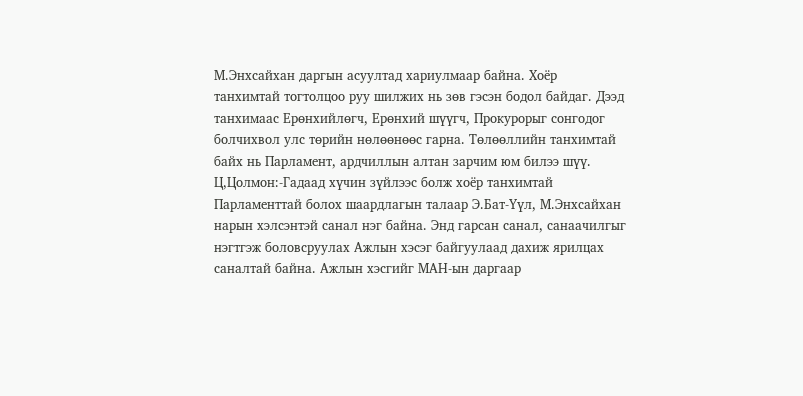М.Энхсайхан даргын асуултад хариулмаар байна. Хоёр танхимтай тогтолцоо руу шилжих нь зөв гэсэн бодол байдаг. Дээд танхимаас Ерөнхийлөгч, Ерөнхий шүүгч, Прокурорыг сонгодог болчихвол улс төрийн нөлөөнөөс гарна. Төлөөллийн танхимтай байх нь Парламент, ардчиллын алтан зарчим юм билээ шүү.
Ц,Цолмон:-Гадаад хүчин зүйлээс болж хоёр танхимтай Парламенттай болох шаардлагын талаар Э.Бат-Үүл, М.Энхсайхан нарын хэлсэнтэй санал нэг байна. Энд гарсан санал, санаачилгыг нэгтгэж боловсруулах Ажлын хэсэг байгуулаад дахиж ярилцах саналтай байна. Ажлын хэсгийг МАН-ын даргаар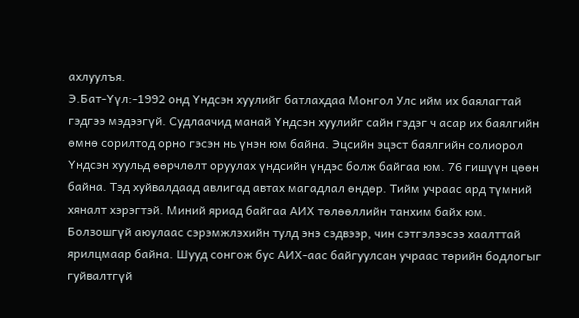ахлуулъя.
Э.Бат-Үүл:-1992 онд Үндсэн хуулийг батлахдаа Монгол Улс ийм их баялагтай гэдгээ мэдээгүй. Судлаачид манай Үндсэн хуулийг сайн гэдэг ч асар их баялгийн өмнө сорилтод орно гэсэн нь үнэн юм байна. Эцсийн эцэст баялгийн солиорол Үндсэн хуульд өөрчлөлт оруулах үндсийн үндэс болж байгаа юм. 76 гишүүн цөөн байна. Тэд хуйвалдаад авлигад автах магадлал өндөр. Тийм учраас ард түмний хяналт хэрэгтэй. Миний яриад байгаа АИХ төлөөллийн танхим байх юм.
Болзошгүй аюулаас сэрэмжлэхийн тулд энэ сэдвээр, чин сэтгэлээсээ хаалттай ярилцмаар байна. Шууд сонгож бус АИХ-аас байгуулсан учраас төрийн бодлогыг гуйвалтгүй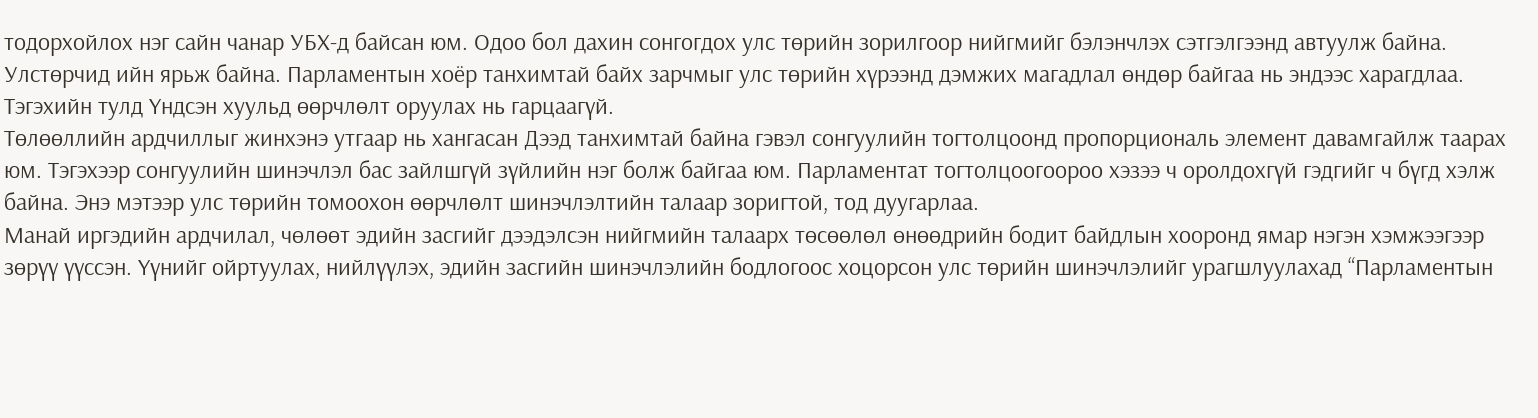тодорхойлох нэг сайн чанар УБХ-д байсан юм. Одоо бол дахин сонгогдох улс төрийн зорилгоор нийгмийг бэлэнчлэх сэтгэлгээнд автуулж байна. Улстөрчид ийн ярьж байна. Парламентын хоёр танхимтай байх зарчмыг улс төрийн хүрээнд дэмжих магадлал өндөр байгаа нь эндээс харагдлаа. Тэгэхийн тулд Үндсэн хуульд өөрчлөлт оруулах нь гарцаагүй.
Төлөөллийн ардчиллыг жинхэнэ утгаар нь хангасан Дээд танхимтай байна гэвэл сонгуулийн тогтолцоонд пропорциональ элемент давамгайлж таарах юм. Тэгэхээр сонгуулийн шинэчлэл бас зайлшгүй зүйлийн нэг болж байгаа юм. Парламентат тогтолцоогоороо хэзээ ч оролдохгүй гэдгийг ч бүгд хэлж байна. Энэ мэтээр улс төрийн томоохон өөрчлөлт шинэчлэлтийн талаар зоригтой, тод дуугарлаа.
Манай иргэдийн ардчилал, чөлөөт эдийн засгийг дээдэлсэн нийгмийн талаарх төсөөлөл өнөөдрийн бодит байдлын хооронд ямар нэгэн хэмжээгээр зөрүү үүссэн. Үүнийг ойртуулах, нийлүүлэх, эдийн засгийн шинэчлэлийн бодлогоос хоцорсон улс төрийн шинэчлэлийг урагшлуулахад “Парламентын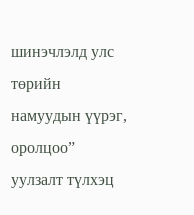шинэчлэлд улс төрийн намуудын үүрэг, оролцоо” уулзалт түлхэц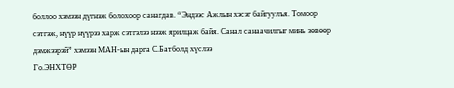боллоо хэмээн дүгнэж болохоор санагдав. “Эндээс Ажлын хэсэг байгуулъя. Томоор сэтгэж, нүүр нүүрээ харж сэтгэлээ нээж ярилцаж байя. Санал санаачилгыг минь зөвөөр дэмжээрэй” хэмээн МАН-ын дарга С.Батболд хүслээ
Го.ЭНХТӨР